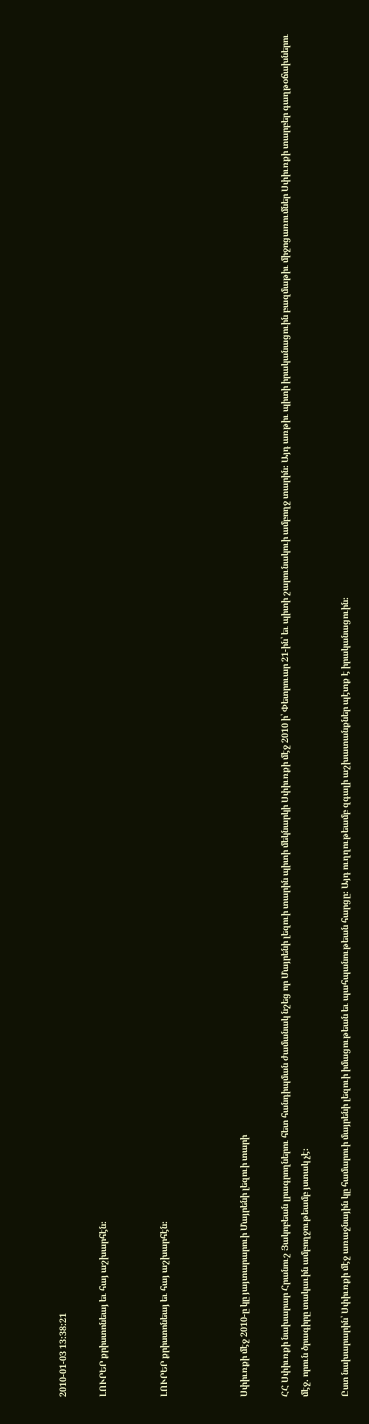2010-01-03 13:38:21

ԼՈՒՐԵՐ քրիստոնեայ եւ հայ աշխարհէն։


ԼՈՒՐԵՐ քրիստոնեայ եւ հայ աշխարհէն։



Սփիւռքի մէջ 2010-ը կը յայտարարուի Մայրենի լեզուի տարի

ՀՀ Սփիւռքի նախարար Հրանուշ Յակոբեան լրագրողներու հետ հանդիպման ժամանակ նշեց որ Մայրենի լեզուի տարին պիտի մեկնարկի Սփիւռքի մէջ 2010 ի՝ Փետրուար 21-ին՝ եւ պիտի շարունակուի ամբողջ տարին։ Այդ առթիւ պիտի իրականացուին բազմաթիւ միջոցառումներ Սփիւռքի տարբեր գաղթօճախներու մէջ. որուն ծրագիրը տակաւին ամբողջութեամբ յստակ չէ։

Ըստ նախարարին՝ Սփիւռքի մէջ առաջնային կը համարուի մայրենի լեզուի իմացութեան եւ պահպանութեան հարցը։ Այդ ուղղութեամբ զգալի աշխատանքներ պէտք է իրականացուին։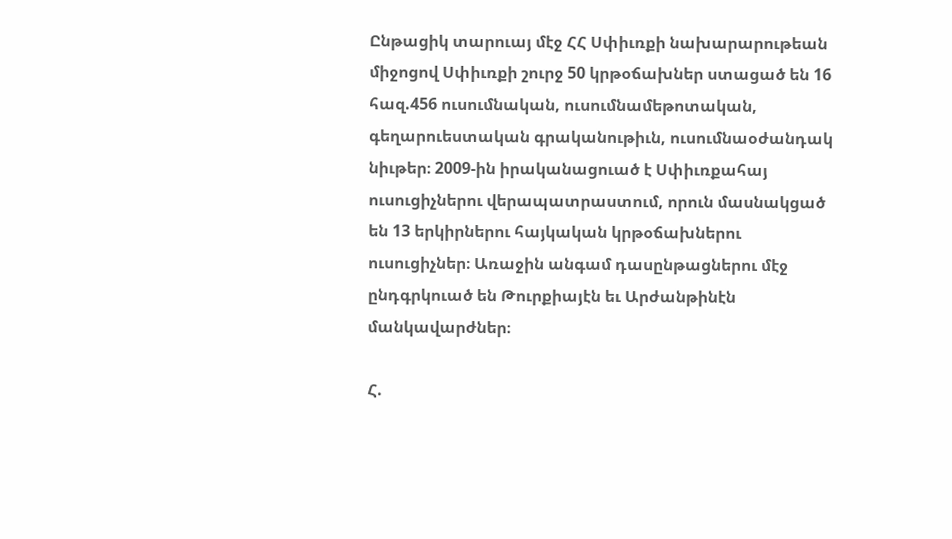Ընթացիկ տարուայ մէջ ՀՀ Սփիւռքի նախարարութեան միջոցով Սփիւռքի շուրջ 50 կրթօճախներ ստացած են 16 հազ.456 ուսումնական, ուսումնամեթոտական, գեղարուեստական գրականութիւն, ուսումնաօժանդակ նիւթեր։ 2009-ին իրականացուած է Սփիւռքահայ ուսուցիչներու վերապատրաստում, որուն մասնակցած են 13 երկիրներու հայկական կրթօճախներու ուսուցիչներ։ Առաջին անգամ դասընթացներու մէջ ընդգրկուած են Թուրքիայէն եւ Արժանթինէն մանկավարժներ։

Հ.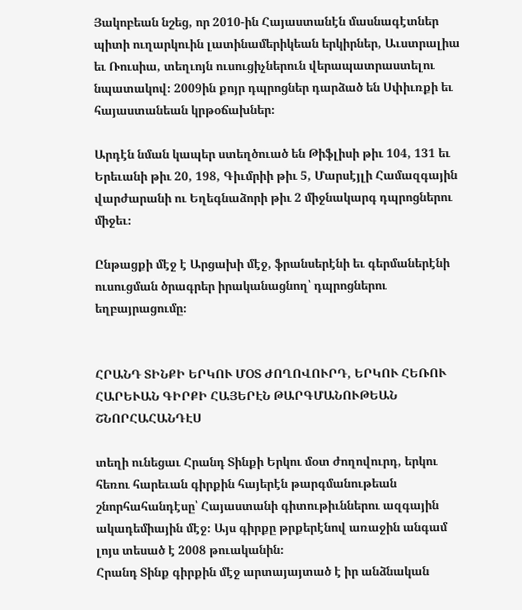Յակոբեան նշեց, որ 2010-ին Հայաստանէն մասնագէտներ պիտի ուղարկուին լատինամերիկեան երկիրներ, Աւստրալիա եւ Ռուսիա, տեղւոյն ուսուցիչներուն վերապատրաստելու նպատակով։ 2009ին քոյր դպրոցներ դարձած են Սփիւռքի եւ հայաստանեան կրթօճախներ։

Արդէն նման կապեր ստեղծուած են Թիֆլիսի թիւ 104, 131 եւ Երեւանի թիւ 20, 198, Գիւմրիի թիւ 5, Մարսէյլի Համազգային վարժարանի ու Եղեգնաձորի թիւ 2 միջնակարգ դպրոցներու միջեւ։

Ընթացքի մէջ է Արցախի մէջ, ֆրանսերէնի եւ գերմաներէնի ուսուցման ծրագրեր իրականացնող՝ դպրոցներու եղբայրացումը։


ՀՐԱՆԴ ՏԻՆՔԻ ԵՐԿՈՒ ՄՕՏ ԺՈՂՈՎՈՒՐԴ, ԵՐԿՈՒ ՀԵՌՈՒ ՀԱՐԵՒԱՆ ԳԻՐՔԻ ՀԱՅԵՐԷՆ ԹԱՐԳՄԱՆՈՒԹԵԱՆ ՇՆՈՐՀԱՀԱՆԴԷՍ

տեղի ունեցաւ Հրանդ Տինքի Երկու մօտ ժողովուրդ, երկու հեռու հարեւան գիրքին հայերէն թարգմանութեան շնորհահանդէսը՝ Հայաստանի գիտութիւններու ազգային ակադեմիային մէջ։ Այս գիրքը թրքերէնով առաջին անգամ լոյս տեսած է 2008 թուականին։
Հրանդ Տինք գիրքին մէջ արտայայտած է իր անձնական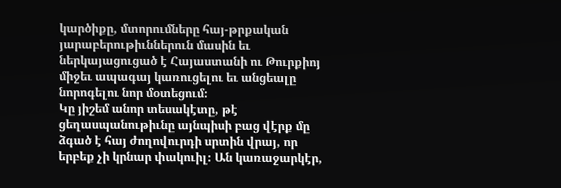կարծիքը, մտորումները հայ-թրքական յարաբերութիւններուն մասին եւ ներկայացուցած է Հայաստանի ու Թուրքիոյ միջեւ ապագայ կառուցելու եւ անցեալը նորոգելու նոր մօտեցում։
Կը յիշեմ անոր տեսակէտը, թէ ցեղասպանութիւնը այնպիսի բաց վէրք մը ձգած է հայ ժողովուրդի սրտին վրայ, որ երբեք չի կրնար փակուիլ։ Ան կառաջարկէր,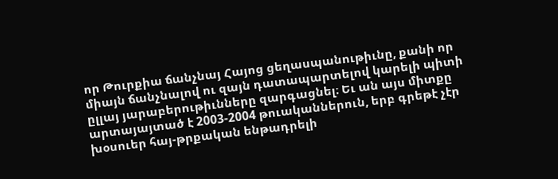որ Թուրքիա ճանչնայ Հայոց ցեղասպանութիւնը, քանի որ միայն ճանչնալով ու զայն դատապարտելով կարելի պիտի ըլլայ յարաբերութիւնները զարգացնել։ Եւ ան այս միտքը արտայայտած է 2003-2004 թուականներուն, երբ գրեթէ չէր խօսուեր հայ-թրքական ենթադրելի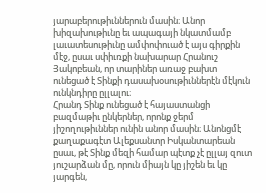յարաբերութիւններուն մասին։ Անոր խիզախութիւնը եւ ապագայի նկատմամբ լաւատեսութիւնը ամփոփուած է այս գիրքին մէջ, ըսաւ սփիւռքի նախարար Հրանուշ Յակոբեան, որ տարիներ առաջ բախտ ունեցած է Տինքի դասախօսութիւններէն մէկուն ունկնդիրը ըլլալու։
Հրանդ Տինք ունեցած է հայաստանցի բազմաթիւ ընկերներ, որոնք ջերմ յիշողութիւններ ունին անոր մասին։ Անոնցմէ քաղաքագէտ Ալեքսանտր Իսկանտարեան ըսաւ, թէ Տինք մեզի համար պէտք չէ ըլլայ զուտ յուշարձան մը, որուն միայն կը յիշեն եւ կը յարգեն,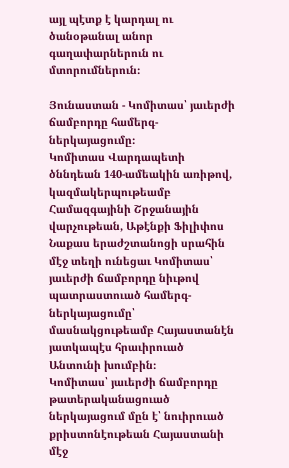այլ պէտք է կարդալ ու ծանօթանալ անոր գաղափարներուն ու մտորումներուն։

Յունաստան - Կոմիտաս՝ յաւերժի ճամբորդը համերգ-ներկայացումը։
Կոմիտաս Վարդապետի ծննդեան 140-ամեակին առիթով, կազմակերպութեամբ Համազգայինի Շրջանային վարչութեան, Աթէնքի Ֆիլիփոս Նաքաս երաժշտանոցի սրահին մէջ տեղի ունեցաւ Կոմիտաս՝ յաւերժի ճամբորդը նիւթով պատրաստուած համերգ-ներկայացումը՝ մասնակցութեամբ Հայաստանէն յատկապէս հրաւիրուած Անտունի խումբին։
Կոմիտաս՝ յաւերժի ճամբորդը թատերականացուած ներկայացում մըն է՝ նուիրուած քրիստոնէութեան Հայաստանի մէջ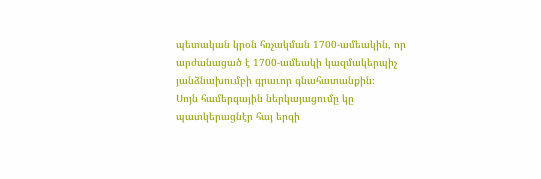պետական կրօն հռչակման 1700-ամեակին, որ արժանացած է 1700-ամեակի կազմակերպիչ յանձնախումբի գրաւոր գնահատանքին։
Սոյն համերգային ներկայացումը կը պատկերացնէր հայ երգի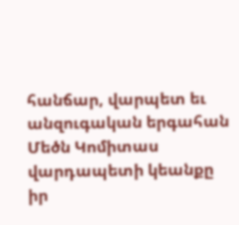հանճար, վարպետ եւ անզուգական երգահան Մեծն Կոմիտաս վարդապետի կեանքը իր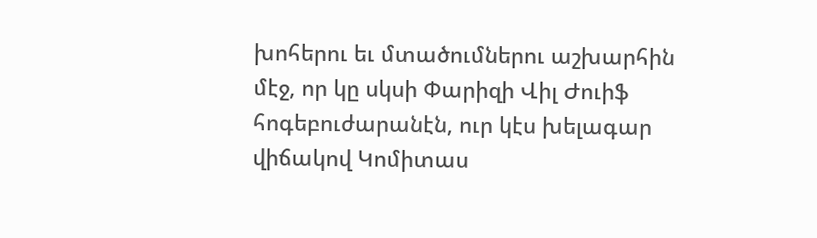խոհերու եւ մտածումներու աշխարհին մէջ, որ կը սկսի Փարիզի Վիլ Ժուիֆ հոգեբուժարանէն, ուր կէս խելագար վիճակով Կոմիտաս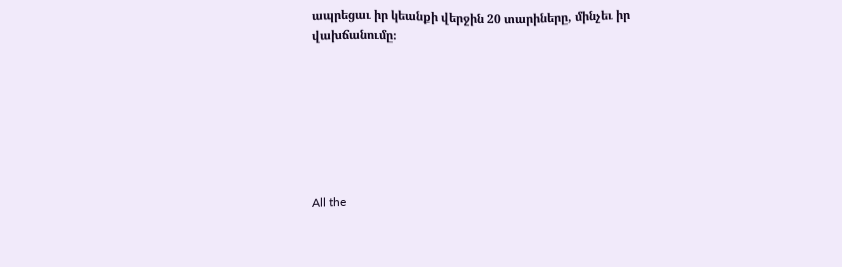ապրեցաւ իր կեանքի վերջին 20 տարիները, մինչեւ իր վախճանումը։







All the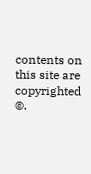contents on this site are copyrighted ©.